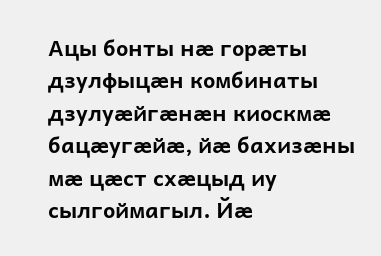Ацы бонты нæ горæты дзулфыцæн комбинаты дзулуæйгæнæн киоскмæ бацæугæйæ, йæ бахизæны мæ цæст схæцыд иу сылгоймагыл. Йæ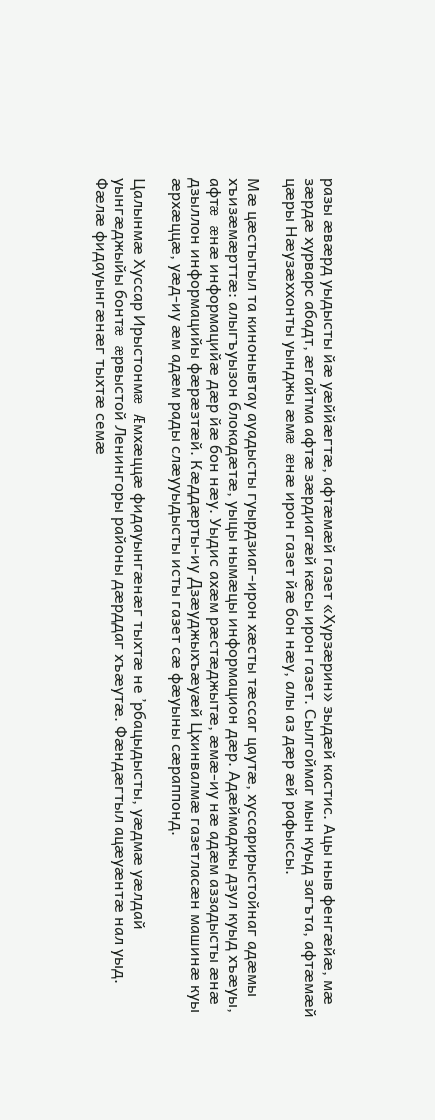разы æвæрд уыдысты йæ уæййæгтæ, афтæмæй газет «Хурзæрин» зыдæй кастис. Ацы ныв фенгæйæ, мæ зæрдæ хурварс абадт, æгайтма афтæ зæрдиагæй кæсы ирон газет. Сылгоймаг мын куыд загъта, афтæмæй цæры Нæузæххонты уынджы æмæ æнæ ирон газет йæ бон нæу, алы аз дæр æй рафыссы.

Мæ цæстытыл та кинонывтау ауадысты гуырдзиаг-ирон хæсты тæссаг цаутæ, хуссарирыстойнаг адæмы хъизæмæрттæ: алыгъуызон блокадæтæ, уыцы нымæцы информацион дæр. Адæймаджы дзул куыд хъæуы, афтæ æнæ информацийæ дæр йæ бон нæу. Уыдис ахæм рæстæджытæ, æмæ-иу нæ адæм аззадысты æнæ дзыллон информацийы фæрæзтæй. Кæддæрты-иу Дзæуджыхъæуæй Цхинвалмæ газетласæн машинæ куы æрхæццæ, уæд-иу æм адæм рады слæууыдысты исты газет сæ фæуыны сæраппонд.

Цалынмæ Хуссар Ирыстонмæ Æмхæццæ фидауынгæнæг тыхтæ не ’рбацыдысты, уæдмæ уæлдай уынгæджыйы бонтæ æрвыстой Ленингоры районы дæрддаг хъæутæ. Фæндæгтыл ацæуæнтæ нал уыд. Фæлæ фидауынгæнæг тыхтæ семæ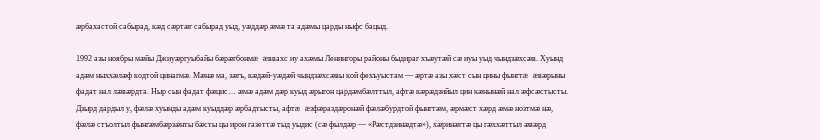æрбахастой сабырад, кæд сæртæг сабырад уыд, уæддæр æмæ та адæмы царды ныфс бацыд.

1992 азы ноябры мæйы Джиуæргуыбайы бæрæгбонмæ æввахс иу ахæмы Ленингоры районы быдираг хъæутæй сæ иуы уыд чындзæхсæв. Хуынд адæм ныххæлæф кодтой цинагмæ. Мæнæ ма, зæгъ, кæдæй-уæдæй чындзæхсæвы кой фехъуыстам — æртæ азы хæст сын цины фынгтæ æвæрыны фадат нал лæвæрдта. Ныр сын фадат фæцис… æмæ адæм дæр куыд æрыгон цардæмбæлттыл, афтæ кæрæдзийыл цин кæнынæй нал æфсæстысты. Дзырд дардыл у, фæлæ хуынды адæм куыддæр æрбадтысты, афтæ æзфæраздæронæй фæлæбурдтой фынгтæм, æрмæст хæрд æмæ нозтмæ нæ, фæлæ стъолтыл фынгæмбæрзæнты бæсты цы ирон газеттæ тыд уыдис (сæ фылдæр — «Рæстдзинæдтæ»), хæринæгтæ цы гæххæттыл æвæрд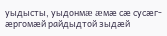уыдысты, уыдонмæ æмæ сæ сусæг-æргомæй райдыдтой зыдæй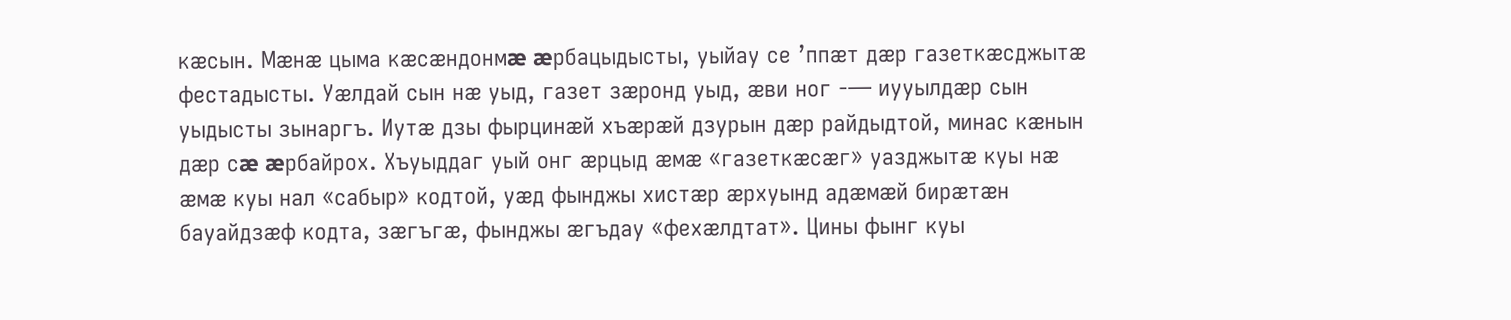кæсын. Мæнæ цыма кæсæндонмæ æрбацыдысты, уыйау се ’ппæт дæр газеткæсджытæ фестадысты. Уæлдай сын нæ уыд, газет зæронд уыд, æви ног -— иууылдæр сын уыдысты зынаргъ. Иутæ дзы фырцинæй хъæрæй дзурын дæр райдыдтой, минас кæнын дæр сæ æрбайрох. Хъуыддаг уый онг æрцыд æмæ «газеткæсæг» уазджытæ куы нæ æмæ куы нал «сабыр» кодтой, уæд фынджы хистæр æрхуынд адæмæй бирæтæн бауайдзæф кодта, зæгъгæ, фынджы æгъдау «фехæлдтат». Цины фынг куы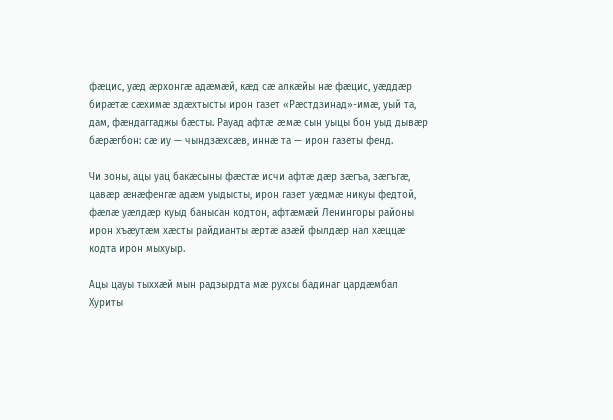фæцис, уæд æрхонгæ адæмæй, кæд сæ алкæйы нæ фæцис, уæддæр бирæтæ сæхимæ здæхтысты ирон газет «Рæстдзинад»-имæ, уый та, дам, фæндаггаджы бæсты. Рауад афтæ æмæ сын уыцы бон уыд дывæр бæрæгбон: сæ иу — чындзæхсæв, иннæ та — ирон газеты фенд.

Чи зоны, ацы уац бакæсыны фæстæ исчи афтæ дæр зæгъа, зæгъгæ, цавæр æнæфенгæ адæм уыдысты, ирон газет уæдмæ никуы федтой, фæлæ уæлдæр куыд банысан кодтон, афтæмæй Ленингоры районы ирон хъæутæм хæсты райдианты æртæ азæй фылдæр нал хæццæ кодта ирон мыхуыр.

Ацы цауы тыххæй мын радзырдта мæ рухсы бадинаг цардæмбал Хуриты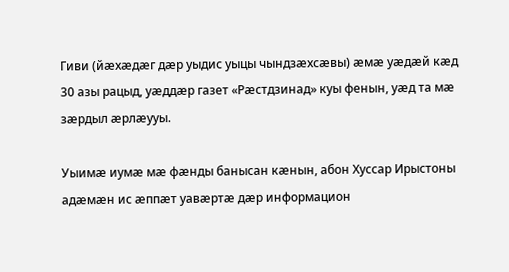Гиви (йæхæдæг дæр уыдис уыцы чындзæхсæвы) æмæ уæдæй кæд 30 азы рацыд, уæддæр газет «Рæстдзинад» куы фенын, уæд та мæ зæрдыл æрлæууы.

Уыимæ иумæ мæ фæнды банысан кæнын, абон Хуссар Ирыстоны адæмæн ис æппæт уавæртæ дæр информацион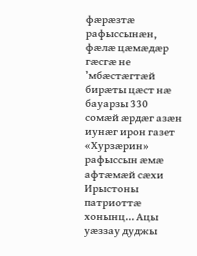фæрæзтæ рафыссынæн, фæлæ цæмæдæр гæсгæ не ’мбæстæгтæй бирæты цæст нæ бауарзы 330 сомæй æрдæг азæн иунæг ирон газет «Хурзæрин» рафыссын æмæ афтæмæй сæхи Ирыстоны патриоттæ хонынц… Ацы уæззау дуджы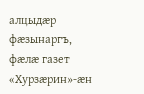алцыдæр фæзынаргъ, фæлæ газет «Хурзæрин»-æн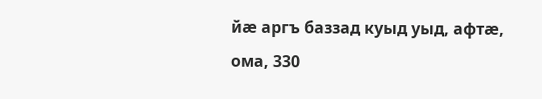йæ аргъ баззад куыд уыд, афтæ, ома, 330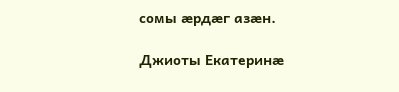сомы æрдæг азæн.

Джиоты Екатеринæ